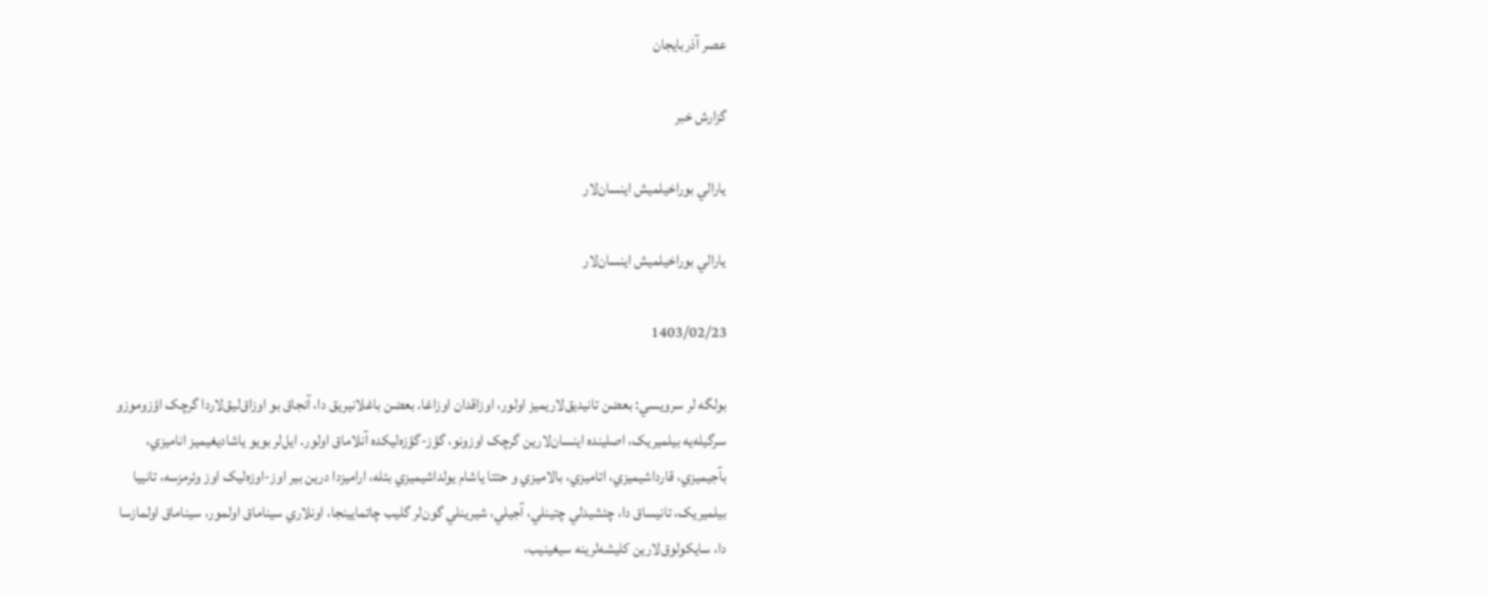عصر آذربایجان

گزارش خبر

يارالي بوراخيلميش اينسان‌لار

يارالي بوراخيلميش اينسان‌لار

1403/02/23

بولگه لر سرويسي: بعضن تانيديق‌لاريميز اولور، اوزاقدان اوزاغا. بعضن باغلانيريق دا، آنجاق بو اوزاق‌ليق‌لاردا گرچک اؤزوموزو سرگيله‌يه بيلميريک، اصلينده اينسان‌لارين گرچک اوزونو، گؤز-گؤزه‌ليکده آنلاماق اولور. ايل‌لر بويو ياشاديغيميز اناميزي، بآجيميزي، قارداشيميزي، اتاميزي، بالاميزي و حتتا ياشام يولداشيميزي بئله، اراميزدا درين بير اوز-اوزه‌ليک اوز وئرمزسه، تانييا بيلميريک، تانيساق دا، چئشيدلي چتينلي، آجيلي، شيرينلي گون‌لر گليب چاتمايينجا، اونلاري سيناماق اولمور، سيناماق اولمازسا دا، سايکولوق‌لارين کليشه‌لرينه سيغينيب،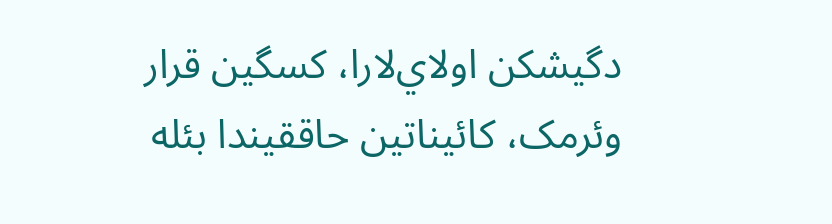دگيشکن اولاي‌لارا، کسگين قرار وئرمک، کائيناتين حاققيندا بئله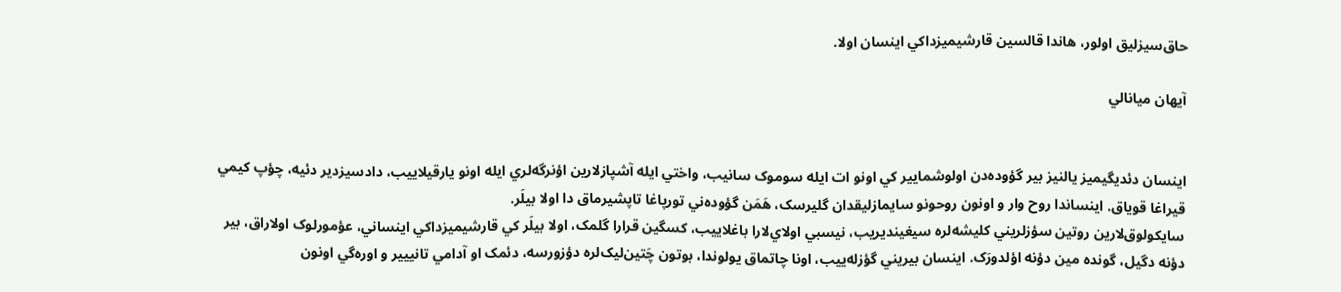حاق‌سيزليق اولور، هاندا قالسين قارشيميزداکي اينسان اولا.

آيهان ميانالي


اينسان دئديگيميز يالنيز بير گؤوده‌دن اولوشمايير کي اونو ات ايله سوموک سانيب، واختي ايله آشپازلارين اؤنرگه‌لري ايله اونو يارقيلاييب، دادسيزدير دئيه، چؤپ کيمي قيراغا قوياق. اينساندا روح وار و اونون روحونو سايمازليقدان گليرسک، هَمَن گؤوده‌ني تورپاغا تاپشيرماق دا اولا بيلَر.
سايکولوق‌لارين روتين سؤزلريني کليشه‌لره سيغينديريب، نيسبي اولاي‌لارا باغلاييب، کسگين قرارا گلمک، اولا بيلَر کي قارشيميزداکي اينساني، عؤمورلوک اولاراق، بير دؤنه دگيل، گونده مين دؤنه اؤلدورَک. اينسان بيريني گؤزله‌ييب، اونا چاتماق يولوندا، بوتون چَتين‌ليک‌لره دؤزورسه، دئمک او آدامي تانييير و اوره‌گي اونون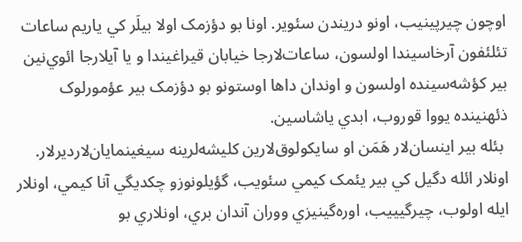اوچون چيرپينيب، اونو دريندن سئوير. اونا بو دؤزمک اولا بيلَر کي ياريم ساعات تئلئفون آرخاسيندا اولسون، ساعات‌لارجا خيابان قيراغيندا و يا آيلارجا ائوي‌نين بير کؤشه‌سينده اولسون و اوندان داها اوستونو بو دؤزمک بير عؤمورلوک ذئهنينده يووا قوروب، ابدي ياشاسين.
 بئله بير اينسان‌لار هَمَن او سايکولوق‌لارين کليشه‌لرينه سيغينمايان‌لارديرلار. اونلار ائله دگيل کي بير يئمک کيمي سئويب، گؤيلونوزو چکديگي آنا کيمي، اونلار ايله اولوب، چيرگيييب، اوره‌گينيزي ووران آندان بري، اونلاري بو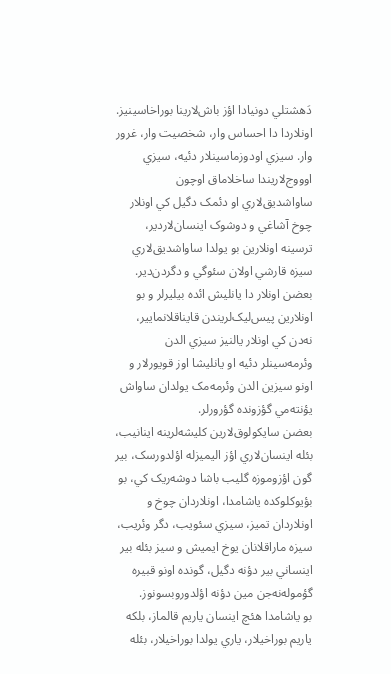دَهشتلي دونيادا اؤز باش‌لارينا بوراخاسينيز. اونلاردا دا احساس وار، شخصيت وار، غرور وار. سيزي اودوزماسينلار دئيه، سيزي اوووج‌لاريندا ساخلاماق اوچون ساواشديق‌لاري او دئمک دگيل کي اونلار چوخ آشاغي و دوشوک اينسان‌لاردير، ترسينه اونلارين بو يولدا ساواشديق‌لاري سيزه قارشي اولان سئوگي و دگردن‌دير. بعضن اونلار دا يانليش ائده بيليرلر و بو اونلارين پيس‌ليک‌لريندن قايناقلانمايير، نه‌دن کي اونلار يالنيز سيزي الدن وئرمه‌سينلر دئيه او يانليشا اوز قويورلار و اونو سيزين الدن وئرمه‌مک يولدان ساواش يؤنته‌مي گؤزونده گؤرورلر.
بعضن سايکولوق‌لارين کليشه‌لرينه اينانيب، بئله اينسان‌لاري اؤز اليميزله اؤلدورسک، بير گون اؤزوموزه گليب باشا دوشه‌ريک کي، بو بؤيوکلوکده ياشامدا، اونلاردان چوخ و اونلاردان تميز، سيزي سئويب، دگر وئريب، سيزه ماراقلانان يوخ ايميش و سيز بئله بير اينساني بير دؤنه دگيل، گونده اونو قبيره گؤموله‌نه‌جن مين دؤنه اؤلدوروبسونوز.
بو ياشامدا هئچ اينسان ياريم قالماز، بلکه ياريم بوراخيلار، ياري يولدا بوراخيلار، بئله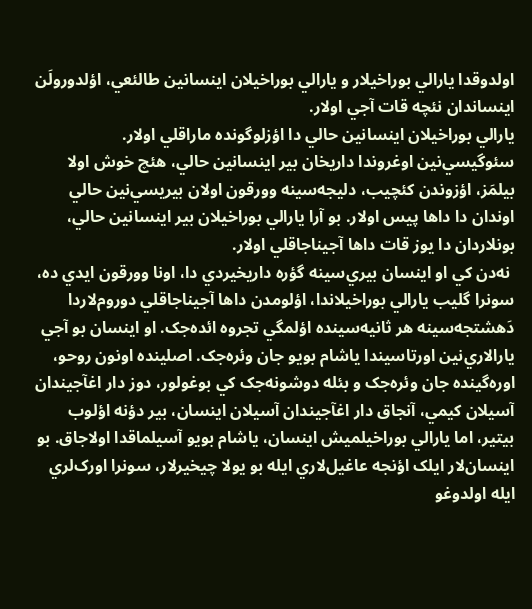اولدوقدا يارالي بوراخيلار و يارالي بوراخيلان اينسانين طالئعي، اؤلدورولَن اينساندان نئچه قات آجي اولار.
يارالي بوراخيلان اينسانين حالي دا اؤزلوگونده ماراقلي اولار. سئوگيسي‌نين اوغروندا داريخان بير اينسانين حالي، هئچ خوش اولا بيلمَز، اؤزوندن کئچيب، دليجه‌سينه وورقون اولان بيريسي‌نين حالي اوندان دا داها پيس اولار. بو آرا يارالي بوراخيلان بير اينسانين حالي، بونلاردان دا يوز قات داها آجيناجاقلي اولار.
 نه‌دن کي او اينسان بيري‌سينه گؤره داريخيردي دا، اونا وورقون ايدي ده، سونرا گليب يارالي بوراخيلاندا، اؤلومدن داها آجيناجاقلي دوروم‌لاردا دَهشتجه‌سينه هر ثانيه‌سينده اؤلمگي تجروه ائده‌جک. او اينسان بو آجي يارالاري‌نين اورتاسيندا ياشام بويو جان وئره‌جک. اصلينده اونون روحو، اوره‌گينده جان وئره‌جک و بئله دوشونه‌جک کي بوغولور، دوز دار اغآجيندان آسيلان کيمي، آنجاق دار اغآجيندان آسيلان اينسان، بير دؤنه اؤلوب بيتير، اما يارالي بوراخيلميش اينسان، ياشام بويو آسيلماقدا اولاجاق. بو اينسان‌لار ايلک اؤنجه عاغيل‌لاري ايله بو يولا چيخيرلار، سونرا اورک‌لري ايله اولدوغو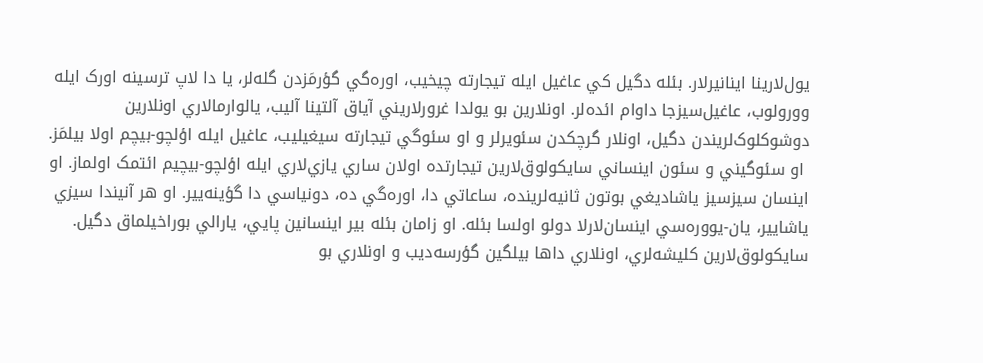يول‌لارينا اينانيرلار. بئله دگيل کي عاغيل ايله تيجارته چيخيب، اوره‌گي گؤرمَزدن گله‌لر، يا دا لاپ ترسينه اورک ايله وورولوب، عاغيل‌سيزجا داوام ائده‌لر. اونلارين بو يولدا غرورلاريني آياق آلتينا آليب، يالوارمالاري اونلارين دوشوکلوک‌لريندن دگيل، اونلار گرچکدن سئويرلر و او سئوگي تيجارته سيغيليب، عاغيل ايله اؤلچو-بيچم اولا بيلمَز.
 او سئوگيني و سئون اينساني سايکولوق‌لارين تيجارتده اولان ساري يازي‌لاري ايله اؤلچو-بيچيم ائتمک اولماز. او اينسان سيزسيز ياشاديغي بوتون ثانيه‌لرينده، ساعاتي دا، اوره‌گي ده، دونياسي دا گؤينه‌يير. او هر آنيندا سيزي ياشايير، يان-يووره‌سي اينسان‌لارلا دولو اولسا بئله. او زامان بئله بير اينسانين پايي، يارالي بوراخيلماق دگيل.
سايکولوق‌لارين کليشه‌لري، اونلاري داها بيلگين گؤرسه‌ديب و اونلاري بو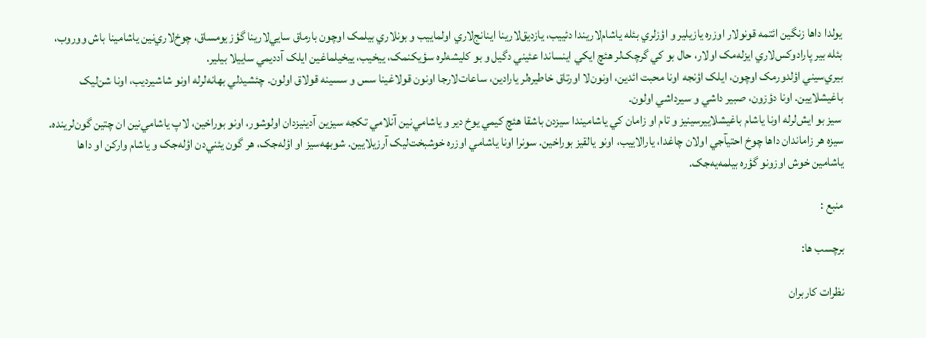يولدا داها زنگين ائتمه قونولار اوزره يازيلير و اؤزلري بئله ياشام‌لاريندا دئييب، يازديق‌لارينا اينانج‌لاري اولماييب و بونلاري بيلمک اوچون بارماق سايي‌لارينا گؤز يومساق، چوخ‌لاري‌نين ياشامينا باش ووروب، بئله بير پارادوکس‌لاري ايزله‌مک اولار، حال بو کي گرچک‌لر هئچ ايکي اينساندا عئيني دگيل و بو کليشه‌لره سؤيکنمک، ييخيب، ييخيلماغين ايلک آدديمي ساييلا بيلير.
بيري‌سيني اؤلدورمک اوچون، ايلک اؤنجه اونا محبت ائدين، اونون‌لا اورتاق خاطيره‌لر يارادين، ساعات‌لارجا اونون قولاغينا سس و سسينه قولاق اولون. چئشيدلي بهانه‌لرله اونو شاشيرديب، اونا شن‌ليک باغيشلايين. اونا دؤزون، صبير داشي و سيرداشي اولون.
 سيز بو ايش‌لرله اونا ياشام باغيشلاييرسينيز و تام او زامان کي ياشاميندا سيزدن باشقا هئچ کيمي يوخ دير و ياشامي‌نين آنلامي تکجه سيزين آدينيزدان اولوشور، اونو بوراخين، لاپ ياشامي‌نين ان چتين گون‌لرينده. سيزه هر زاماندان داها چوخ احتيآجي اولان چاغدا، يارالاييب، اونو يالقيز بوراخين. سونرا اونا ياشامي اوزره خوشبخت‌ليک آرزيلايين. شوبهه‌سيز او اؤله‌جک، هر گون يئني‌دن اؤله‌جک و ياشام وارکن او داها ياشامين خوش اوزونو گؤره بيلمه‌يه‌جک.

منبع :

برچسب ها:

نظرات کاربران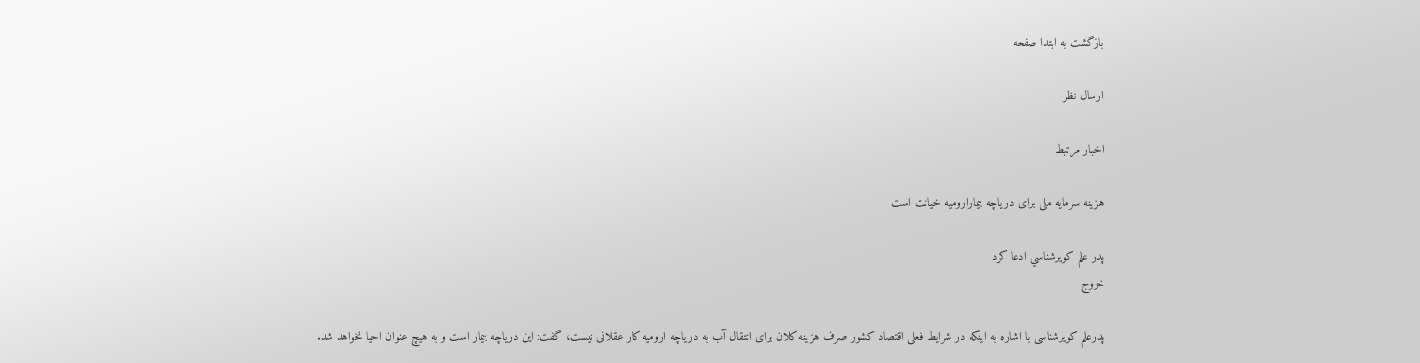بازگشت به ابتدا صفحه

ارسال نظر

اخبار مرتبط

هزینه سرمایه ملی برای دریاچه ‌بیمارارومیه خیانت است

پدر علم کويرشناسي ادعا كرد
خروج

پدرعلم کویرشناسی با اشاره به اینکه در شرایط فعلی اقتصاد کشور صرف هزینه کلان برای انتقال آب به دریاچه ارومیه کار عقلانی نیست، گفت: این دریاچه بیمار است و به هیچ عنوان احیا نخواهد شد.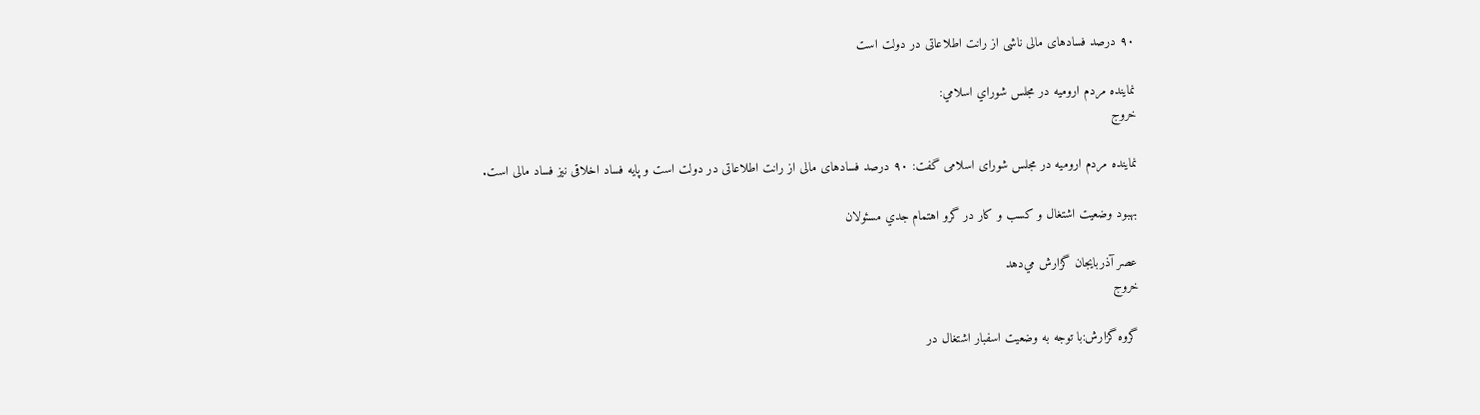۹۰ درصد فسادهای مالی ناشی از رانت اطلاعاتی در دولت است

نماينده مردم اروميه در مجلس شوراي اسلامي:
خروج

نماینده مردم ارومیه در مجلس شورای اسلامی گفت: ۹۰ درصد فسادهای مالی از رانت اطلاعاتی در دولت است و پایه فساد اخلاقی نیز فساد مالی است.

بهبود وضعيت اشتغال و کسب و کار در گرو اهتمام جدي مسئولان

عصر آذربایجان گزارش مي‌دهد
خروج

گروه گزارش:با توجه به وضعيت اسفبار اشتغال در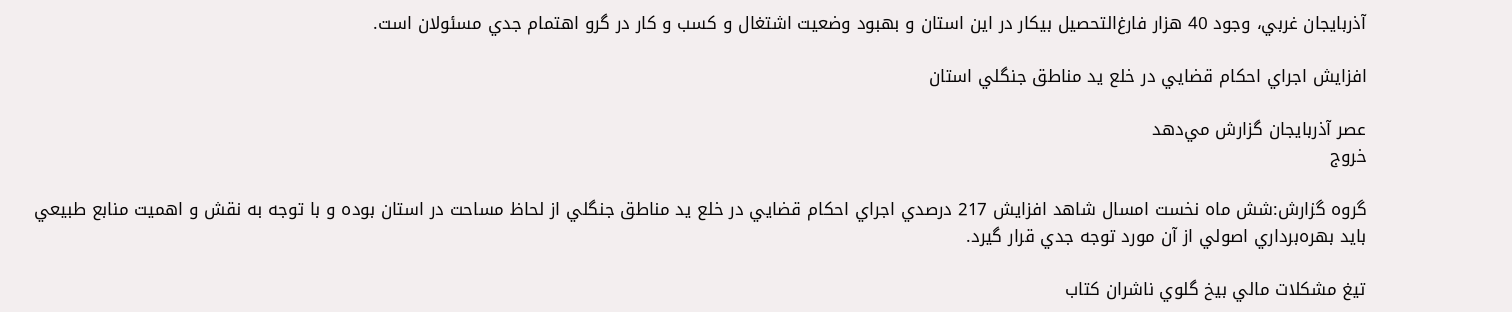آذربايجان غربي، وجود 40 هزار فارغ‌التحصيل بيکار در اين استان و بهبود وضعيت اشتغال و کسب و کار در گرو اهتمام جدي مسئولان است.

افزايش اجراي احکام قضايي در خلع يد مناطق جنگلي استان

عصر آذربایجان گزارش مي‌دهد
خروج

گروه گزارش:شش ماه نخست امسال شاهد افزايش 217 درصدي اجراي احکام قضايي در خلع يد مناطق جنگلي از لحاظ مساحت در استان بوده و با توجه به نقش و اهميت منابع طبيعي بايد بهره‌برداري اصولي از آن مورد توجه جدي قرار گيرد.

تيغ مشکلات مالي بيخ‌ گلوي ناشران کتاب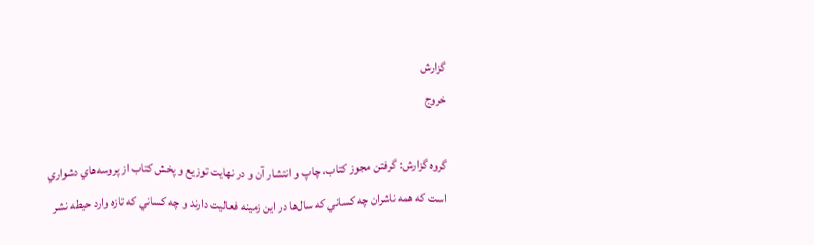گزارش
خروج

گروه گزارش: گرفتن مجوز کتاب، چاپ و انتشار آن و در ‌‌نهايت توزيع و پخش کتاب از پروسه‌هاي دشواري است که همه ناشران چه کساني که سال‌ها در اين زمينه فعاليت دارند و چه کساني که تازه وارد حيطه نشر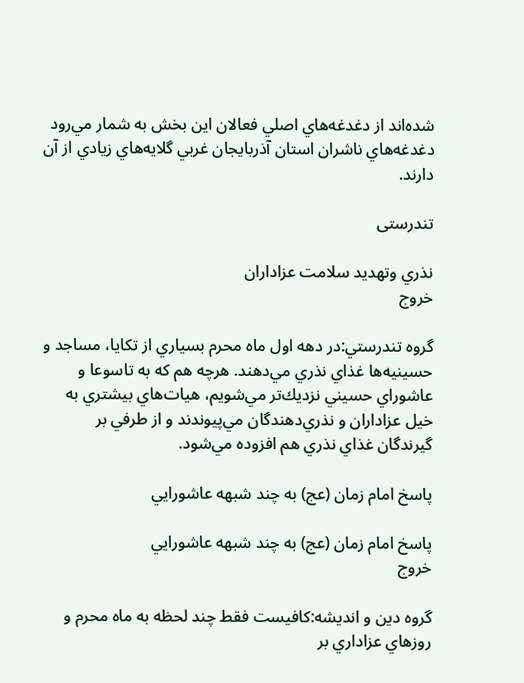شده‌اند از دغدغه‌هاي اصلي فعالان اين بخش به شمار مي‌رود دغدغه‌هاي ناشران استان آذربايجان غربي گلايه‌هاي زيادي از آن دارند.

تندرستی

نذري وتهديد سلامت عزاداران
خروج

گروه تندرستي:در دهه اول ماه محرم بسياري از تكايا، مساجد و حسينيه‌ها غذاي نذري مي‌دهند. هرچه هم كه به تاسوعا و عاشوراي حسيني نزديك‌تر مي‌شويم، هيات‌هاي بيشتري به خيل عزاداران و نذري‌دهندگان مي‌پيوندند و از طرفي بر گيرندگان غذاي نذري هم افزوده مي‌شود.

پاسخ امام زمان (عج) به چند شبهه عاشورايي

پاسخ امام زمان (عج) به چند شبهه عاشورايي
خروج

گروه دين و انديشه:کافيست فقط چند لحظه به ماه محرم و روزهاي عزاداري بر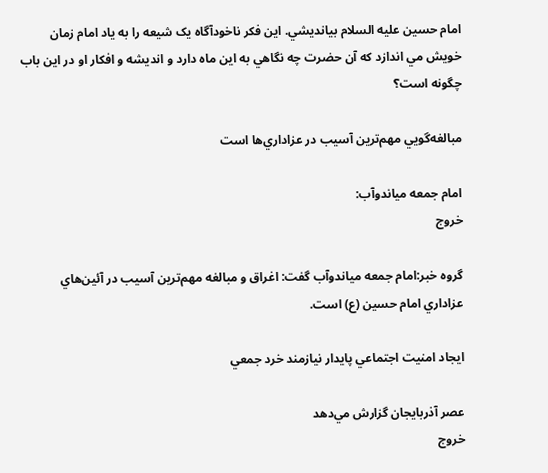امام حسين عليه السلام بيانديشي. اين فکر ناخودآگاه يک شيعه را به ياد امام زمان خويش مي اندازد که آن حضرت چه نگاهي به اين ماه دارد و انديشه و افکار او در اين باب چگونه است؟

مبالغه‌گويي مهم‌ترين آسيب در عزاداري‌ها است

امام جمعه مياندوآب:
خروج

گروه خبر:امام جمعه مياندوآب گفت: اغراق و مبالغه مهم‌ترين آسيب در آئين‌‌هاي عزاداري امام حسين (ع) است.

ايجاد امنيت اجتماعي پايدار نيازمند خرد جمعي

عصر آذربايجان گزارش مي‌دهد
خروج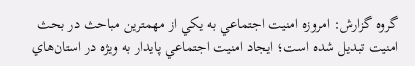گروه گزارش: امروزه امنيت اجتماعي به يکي از مهمترين مباحث در بحث امنيت تبديل شده است؛ ايجاد امنيت اجتماعي پايدار به ويژه در استان‌هاي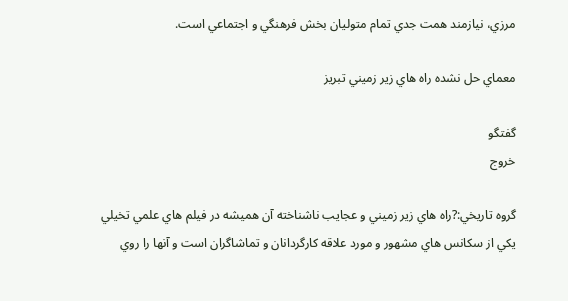مرزي، نيازمند همت جدي تمام متوليان بخش فرهنگي و اجتماعي است.

معماي حل نشده راه هاي زير زميني تبريز

گفتگو
خروج

گروه تاريخي:?راه هاي زير زميني و عجايب ناشناخته آن هميشه در فيلم هاي علمي تخيلي يکي از سکانس هاي مشهور و مورد علاقه کارگردانان و تماشاگران است و آنها را روي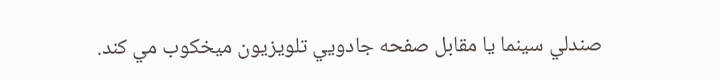صندلي سينما يا مقابل صفحه جادويي تلويزيون ميخکوب مي کند.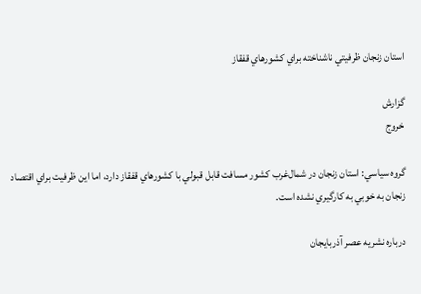استان زنجان ظرفيتي ناشناخته براي کشورهاي قفقاز

گزارش
خروج

گروه سياسي: استان زنجان در شمال‌غرب کشور مسافت قابل قبولي با کشورهاي قفقاز دارد، اما اين ظرفيت براي اقتصاد زنجان به خوبي به کارگيري نشده است.

درباره نشریه عصر آذربایجان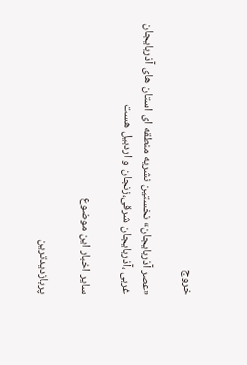خروج

«عصر آذربایجان» نخستین نشریه منطقه ای استان های آذربایجان غربی ،آذربایجان شرقی،زنجان و اردبیل هست

سایر اخبار این موضوع

پربازدیدترین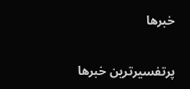خبرها

پرتفسیرترین خبرها